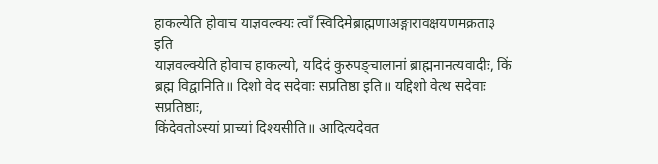हाकल्येति होवाच याज्ञवल्क्यः त्वाँ स्विदिमेब्राह्मणाअङ्गारावक्षयणमक्रता३ इति
याज्ञवल्क्येति होवाच हाकल्यो, यदिदं कुरुपङ्चालानां ब्राह्मनानत्यवादीः, किं ब्रह्म विद्वानिति॥ दिशो वेद सदेवाः सप्रतिष्ठा इति॥ यद्दिशो वेत्थ सदेवाः सप्रतिष्ठाः,
किंदेवतोऽस्यां प्राच्यां दिश्यसीति॥ आदित्यदेवत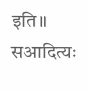इति॥ सआदित्यः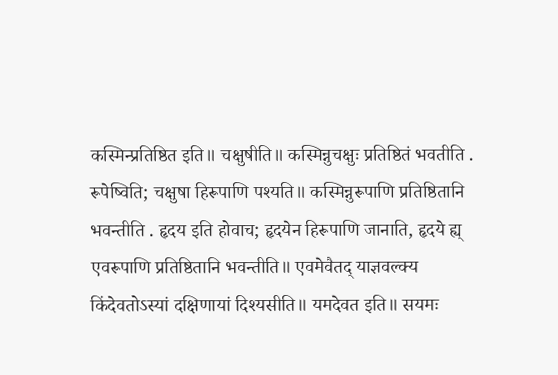कस्मिन्प्रतिष्ठित इति॥ चक्षुषीति॥ कस्मिन्नुचक्षुः प्रतिष्ठितं भवतीति . रूपेष्विति; चक्षुषा हिरूपाणि पश्यति॥ कस्मिन्नुरूपाणि प्रतिष्ठितानि भवन्तीति . हृदय इति होवाच; हृदयेन हिरूपाणि जानाति, हृदये ह्य् एवरूपाणि प्रतिष्ठितानि भवन्तीति॥ एवमेवैतद् याज्ञवल्क्य
किंदेवतोऽस्यां दक्षिणायां दिश्यसीति॥ यमदेवत इति॥ सयमः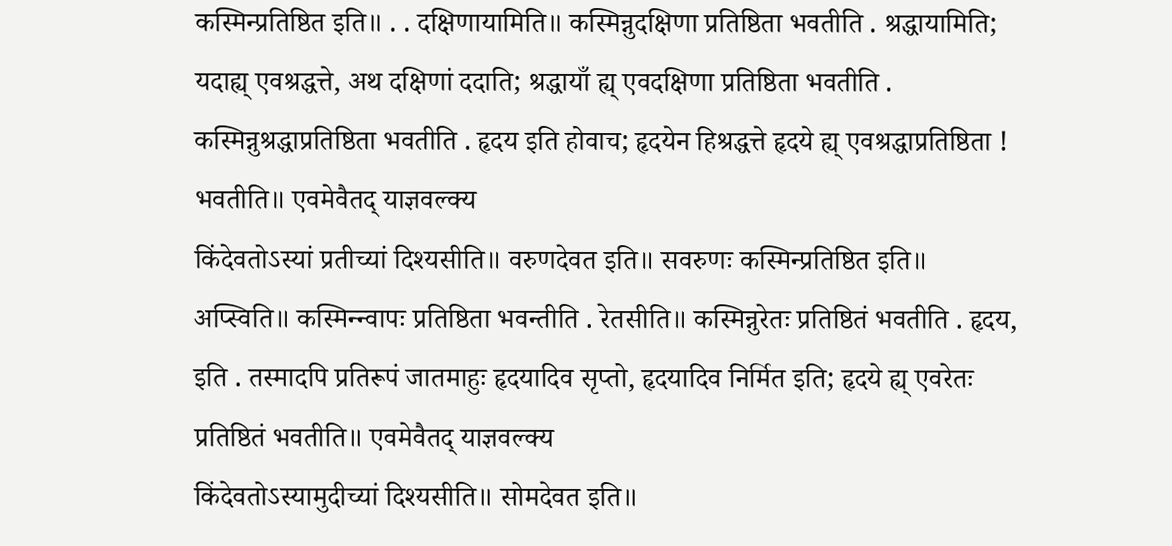कस्मिन्प्रतिष्ठित इति॥ . . दक्षिणायामिति॥ कस्मिन्नुदक्षिणा प्रतिष्ठिता भवतीति . श्रद्धायामिति; यदाह्य् एवश्रद्धत्ते, अथ दक्षिणां ददाति; श्रद्धायाँ ह्य् एवदक्षिणा प्रतिष्ठिता भवतीति . कस्मिन्नुश्रद्धाप्रतिष्ठिता भवतीति . हृदय इति होवाच; हृदयेन हिश्रद्धत्ते हृदये ह्य् एवश्रद्धाप्रतिष्ठिता ! भवतीति॥ एवमेवैतद् याज्ञवल्क्य
किंदेवतोऽस्यां प्रतीच्यां दिश्यसीति॥ वरुणदेवत इति॥ सवरुणः कस्मिन्प्रतिष्ठित इति॥ अप्स्विति॥ कस्मिन्न्वापः प्रतिष्ठिता भवन्तीति . रेतसीति॥ कस्मिन्नुरेतः प्रतिष्ठितं भवतीति . हृदय, इति . तस्मादपि प्रतिरूपं जातमाहुः हृदयादिव सृप्तो, हृदयादिव निर्मित इति; हृदये ह्य् एवरेतः प्रतिष्ठितं भवतीति॥ एवमेवैतद् याज्ञवल्क्य
किंदेवतोऽस्यामुदीच्यां दिश्यसीति॥ सोमदेवत इति॥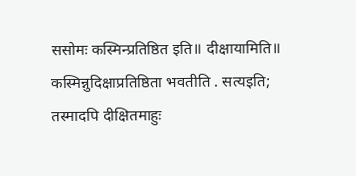ससोमः कस्मिन्प्रतिष्ठित इति॥ दीक्षायामिति॥ कस्मिन्नुदिक्षाप्रतिष्ठिता भवतीति . सत्यइति; तस्मादपि दीक्षितमाहुः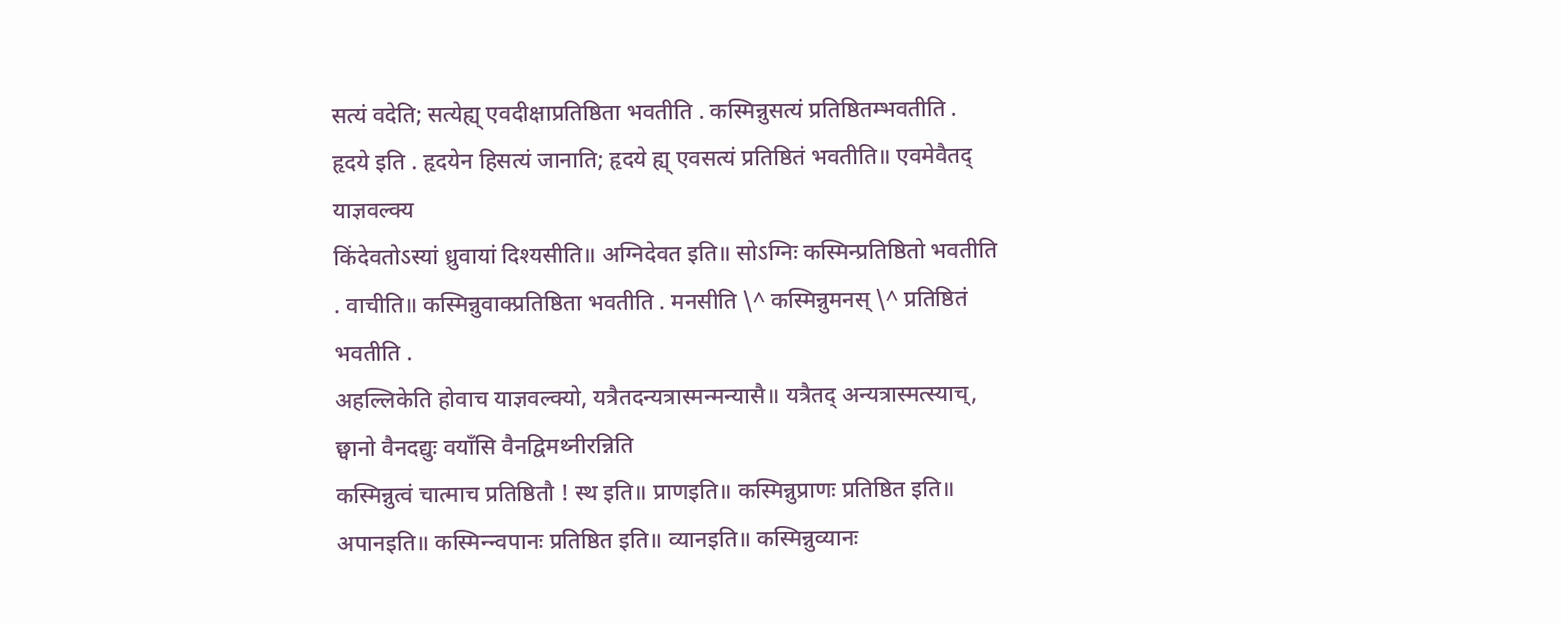सत्यं वदेति; सत्येह्य् एवदीक्षाप्रतिष्ठिता भवतीति . कस्मिन्नुसत्यं प्रतिष्ठितम्भवतीति . हृदये इति . हृदयेन हिसत्यं जानाति; हृदये ह्य् एवसत्यं प्रतिष्ठितं भवतीति॥ एवमेवैतद् याज्ञवल्क्य
किंदेवतोऽस्यां ध्रुवायां दिश्यसीति॥ अग्निदेवत इति॥ सोऽग्निः कस्मिन्प्रतिष्ठितो भवतीति . वाचीति॥ कस्मिन्नुवाक्प्रतिष्ठिता भवतीति . मनसीति \^ कस्मिन्नुमनस् \^ प्रतिष्ठितं भवतीति .
अहल्लिकेति होवाच याज्ञवल्क्यो, यत्रैतदन्यत्रास्मन्मन्यासै॥ यत्रैतद् अन्यत्रास्मत्स्याच्, छ्वानो वैनदद्युः वयाँसि वैनद्विमथ्नीरन्निति
कस्मिन्नुत्वं चात्माच प्रतिष्ठितौ ! स्थ इति॥ प्राणइति॥ कस्मिन्नुप्राणः प्रतिष्ठित इति॥ अपानइति॥ कस्मिन्न्वपानः प्रतिष्ठित इति॥ व्यानइति॥ कस्मिन्नुव्यानः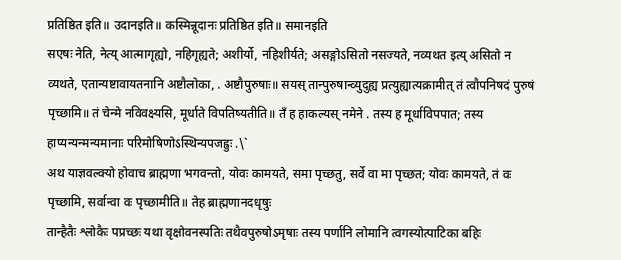प्रतिष्ठित इति॥ उदानइति॥ कस्मिन्नूदानः प्रतिष्ठित इति॥ समानइति
सएषः नेति, नेत्य् आत्मागृह्यो, नहिगृह्यते; अशीर्यो, नहिशीर्यते; असङ्गोऽसितो नसज्यते, नव्यथत इत्य् असितो न व्यथते, एतान्यष्टावायतनानि अष्टौलोका, . अष्टौपुरुषाः॥ सयस् तान्पुरुषान्व्युदुह्य प्रत्युह्यात्यक्रामीत् तं त्वौपनिषदं पुरुषं पृच्छामि॥ तं चेन्मे नविवक्ष्यसि, मूर्धाते विपतिष्यतीति॥ तँ ह हाकल्यस् नमेने . तस्य ह मूर्धाविपपात; तस्य हाप्यन्यन्मन्यमानाः परिमोषिणोऽस्थिन्यपजह्रुः .\`
अथ याज्ञवल्क्यो होवाच ब्राह्मणा भगवन्तो, योवः कामयते, समा पृच्छतु, सर्वे वा मा पृच्छत; योवः कामयते, तं वः पृच्छामि, सर्वान्वा वः पृच्छामीति॥ तेह ब्राह्मणानदधृषुः
तान्हैतैः श्लोकैः पप्रच्छः यथा वृक्षोवनस्पतिः तथैवपुरुषोऽमृषाः तस्य पर्णानि लोमानि त्वगस्योत्पाटिका बहिः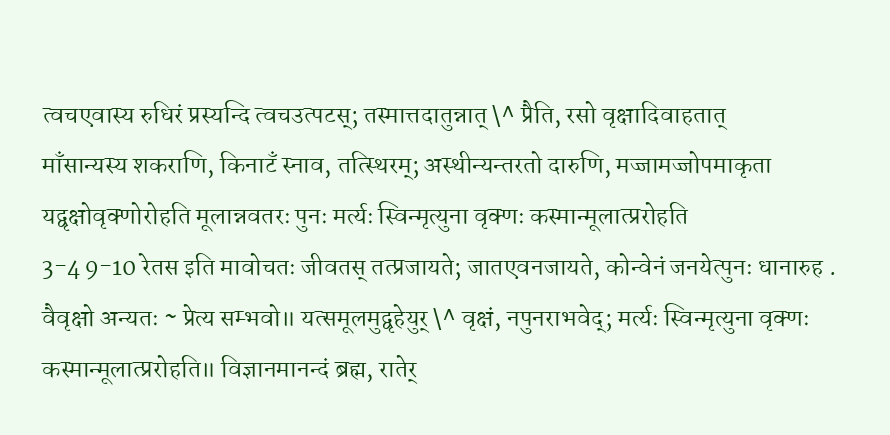त्वचएवास्य रुधिरं प्रस्यन्दि त्वचउत्पटस्; तस्मात्तदातुन्नात् \^ प्रैति, रसो वृक्षादिवाहतात्
माँसान्यस्य शकराणि, किनाटँ स्नाव, तत्स्थिरम्; अस्थीन्यन्तरतो दारुणि, मज्जामज्जोपमाकृता
यद्वृक्षोवृक्णोरोहति मूलान्नवतरः पुनः मर्त्यः स्विन्मृत्युना वृक्णः कस्मान्मूलात्प्ररोहति
3-4 9-10 रेतस इति मावोचतः जीवतस् तत्प्रजायते; जातएवनजायते, कोन्वेनं जनयेत्पुनः धानारुह . वैवृक्षो अन्यतः ~ प्रेत्य सम्भवो॥ यत्समूलमुद्वृहेयुर् \^ वृक्षं, नपुनराभवेद्; मर्त्यः स्विन्मृत्युना वृक्णः कस्मान्मूलात्प्ररोहति॥ विज्ञानमानन्दं ब्रह्म, रातेर्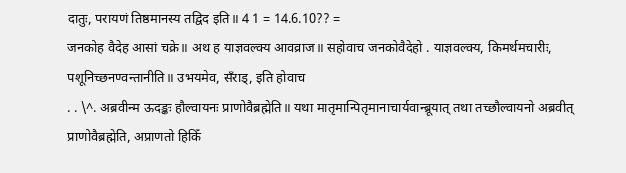दातुः, परायणं तिष्ठमानस्य तद्विद इति॥ 4 1 = 14.6.10?? =
जनकोह वैदेह आसां चक्रे॥ अथ ह याज्ञवल्क्य आवव्राज॥ सहोवाच जनकोवैदेहो . याज्ञवल्क्य, किमर्थमचारीः, पशूनिच्छनण्वन्तानीति॥ उभयमेव, सँराड्, इति होवाच
. . \^. अब्रवीन्म ऊदङ्कः हौल्वायनः प्राणोवैब्रह्मेति॥ यथा मातृमान्पितृमानाचार्यवान्ब्रूयात् तथा तच्छौल्वायनो अब्रवीत् प्राणोवैब्रह्मेति, अप्राणतो हिकिँ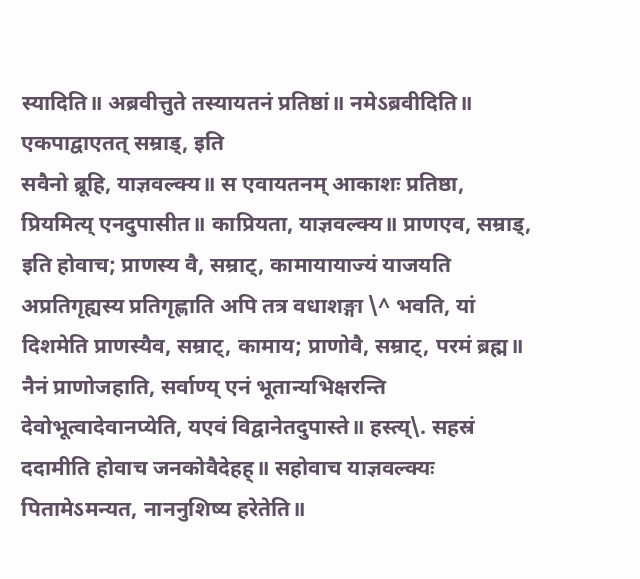स्यादिति॥ अब्रवीत्तुते तस्यायतनं प्रतिष्ठां॥ नमेऽब्रवीदिति॥ एकपाद्वाएतत् सम्राड्, इति
सवैनो ब्रूहि, याज्ञवल्क्य॥ स एवायतनम् आकाशः प्रतिष्ठा, प्रियमित्य् एनदुपासीत॥ काप्रियता, याज्ञवल्क्य॥ प्राणएव, सम्राड्, इति होवाच; प्राणस्य वै, सम्राट्, कामायायाज्यं याजयति अप्रतिगृह्यस्य प्रतिगृह्णाति अपि तत्र वधाशङ्गा \^ भवति, यां दिशमेति प्राणस्यैव, सम्राट्, कामाय; प्राणोवै, सम्राट्, परमं ब्रह्म॥ नैनं प्राणोजहाति, सर्वाण्य् एनं भूतान्यभिक्षरन्ति
देवोभूत्वादेवानप्येति, यएवं विद्वानेतदुपास्ते॥ हस्त्य्\. सहस्रं ददामीति होवाच जनकोवैदेहह्॥ सहोवाच याज्ञवल्क्यः पितामेऽमन्यत, नाननुशिष्य हरेतेति॥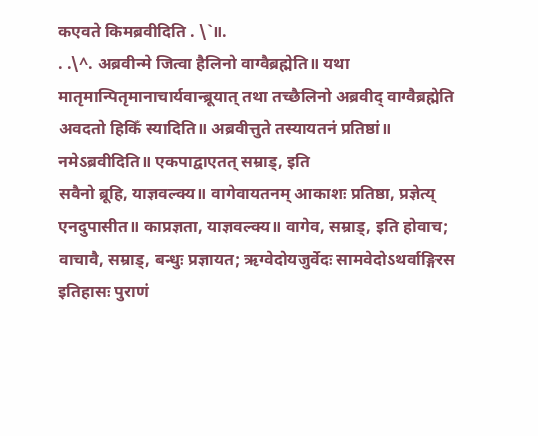कएवते किमब्रवीदिति . \`॥.
. .\^. अब्रवीन्मे जित्वा हैलिनो वाग्वैब्रह्मेति॥ यथा मातृमान्पितृमानाचार्यवान्ब्रूयात् तथा तच्छैलिनो अब्रवीद् वाग्वैब्रह्मेति अवदतो हिकिँ स्यादिति॥ अब्रवीत्तुते तस्यायतनं प्रतिष्ठां॥ नमेऽब्रवीदिति॥ एकपाद्वाएतत् सम्राड्, इति
सवैनो ब्रूहि, याज्ञवल्क्य॥ वागेवायतनम् आकाशः प्रतिष्ठा, प्रज्ञेत्य् एनदुपासीत॥ काप्रज्ञता, याज्ञवल्क्य॥ वागेव, सम्राड्, इति होवाच; वाचावै, सम्राड्, बन्धुः प्रज्ञायत; ऋग्वेदोयजुर्वेदः सामवेदोऽथर्वाङ्गिरस इतिहासः पुराणं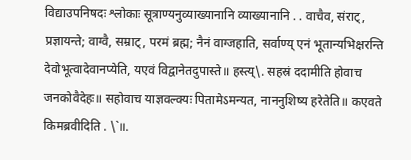विद्याउपनिषदः श्लोकाः सूत्राण्यनुव्याख्यानानि व्याख्यानानि . . वाचैव, संराट्, प्रज्ञायन्ते; वाग्वै, सम्राट्, परमं ब्रह्म; नैनं वाग्जहाति, सर्वाण्य् एनं भूतान्यभिक्षरन्ति
देवोभूत्वादेवानप्येति, यएवं विद्वानेतदुपास्ते॥ हस्त्य्\. सहस्रं ददामीति होवाच जनकोवैदेहः॥ सहोवाच याज्ञवल्क्यः पितामेऽमन्यत, नाननुशिष्य हरेतेति॥ कएवते किमब्रवीदिति . \`॥.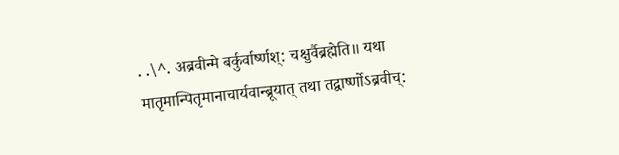. .\^. अब्रवीन्मे बर्कुर्वार्ष्णश्: चक्षुर्वैब्रह्मेति॥ यथा मातृमान्पितृमानाचार्यवान्ब्रूयात् तथा तद्वार्ष्णोऽब्रवीच्: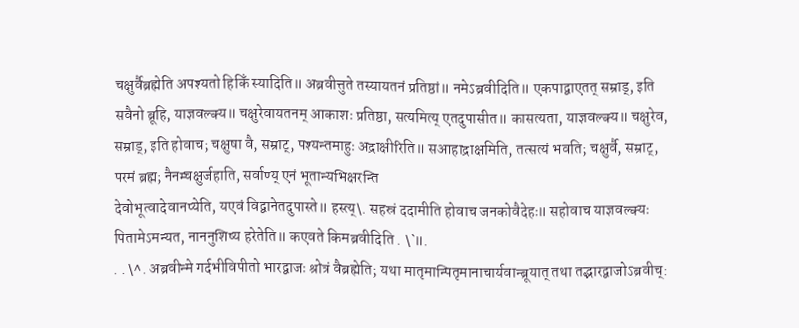चक्षुर्वैब्रह्मेति अपश्यतो हिकिँ स्यादिति॥ अब्रवीत्तुते तस्यायतनं प्रतिष्ठां॥ नमेऽब्रवीदिति॥ एकपाद्वाएतत् सम्राड्, इति
सवैनो ब्रूहि, याज्ञवल्क्य॥ चक्षुरेवायतनम् आकाशः प्रतिष्ठा, सत्यमित्य् एतदुपासीत॥ कासत्यता, याज्ञवल्क्य॥ चक्षुरेव, सम्राड्, इति होवाच; चक्षुषा वै, सम्राट्, पश्यन्तमाहुः अद्राक्षीरिति॥ सआहाद्राक्षमिति, तत्सत्यं भवति; चक्षुर्वै, सम्राट्, परमं ब्रह्म; नैनम्चक्षुर्जहाति, सर्वाण्य् एनं भूतान्यभिक्षरन्ति
देवोभूत्वादेवानप्येति, यएवं विद्वानेतदुपास्ते॥ हस्त्य्\. सहस्रं ददामीति होवाच जनकोवैदेहः॥ सहोवाच याज्ञवल्क्यः पितामेऽमन्यत, नाननुशिष्य हरेतेति॥ कएवते किमब्रवीदिति . \`॥.
. . \^. अब्रवीन्मे गर्दभीविपीतो भारद्वाजः श्रोत्रं वैब्रह्मेति; यथा मातृमान्पितृमानाचार्यवान्ब्रूयात् तथा तद्भारद्वाजोऽब्रवीच्: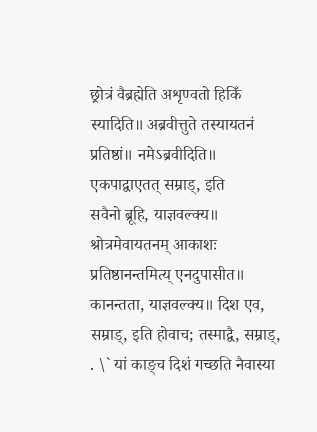छ्रोत्रं वैब्रह्मेति अशृण्वतो हिकिँ स्यादिति॥ अब्रवीत्तुते तस्यायतनं प्रतिष्ठां॥ नमेऽब्रवीदिति॥ एकपाद्वाएतत् सम्राड्, इति
सवैनो ब्रूहि, याज्ञवल्क्य॥ श्रोत्रमेवायतनम् आकाशः प्रतिष्ठानन्तमित्य् एनदुपासीत॥ कानन्तता, याज्ञवल्क्य॥ दिश एव, सम्राड्, इति होवाच; तस्माद्वै, सम्राड्, . \` यां काङ्च दिशं गच्छति नैवास्या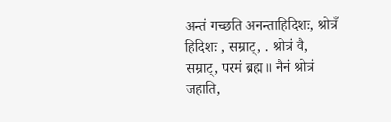अन्तं गच्छति अनन्ताहिदिशः, श्रोत्रँ हिदिशः , सम्राट्, . श्रोत्रं वै, सम्राट्, परमं ब्रह्म॥ नैनं श्रोत्रं जहाति,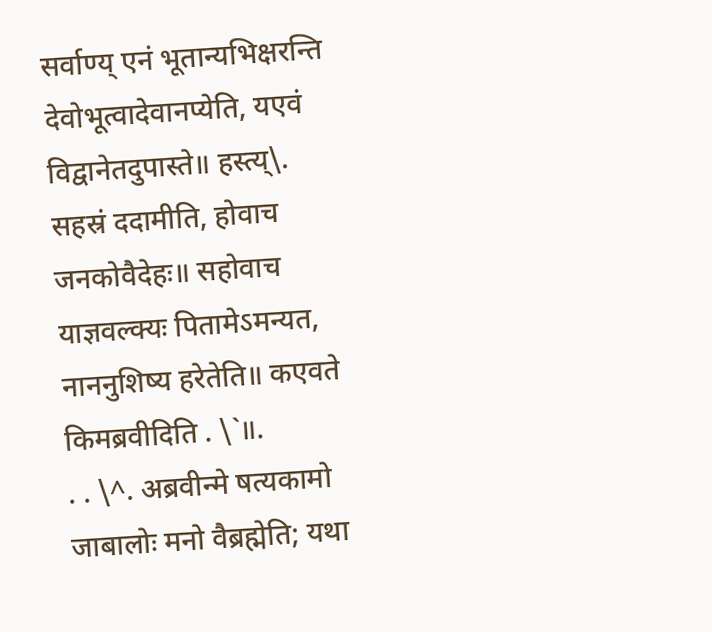सर्वाण्य् एनं भूतान्यभिक्षरन्ति
देवोभूत्वादेवानप्येति, यएवं विद्वानेतदुपास्ते॥ हस्त्य्\. सहस्रं ददामीति, होवाच जनकोवैदेहः॥ सहोवाच याज्ञवल्क्यः पितामेऽमन्यत, नाननुशिष्य हरेतेति॥ कएवते किमब्रवीदिति . \`॥.
. . \^. अब्रवीन्मे षत्यकामो जाबालोः मनो वैब्रह्मेति; यथा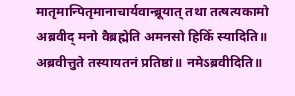मातृमान्पितृमानाचार्यवान्ब्रूयात् तथा तत्षत्यकामो अब्रवीद् मनो वैब्रह्मेति अमनसो हिकिँ स्यादिति॥ अब्रवीत्तुते तस्यायतनं प्रतिष्ठां॥ नमेऽब्रवीदिति॥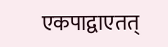एकपाद्वाएतत्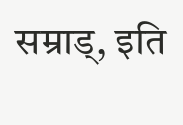सम्राड्, इति